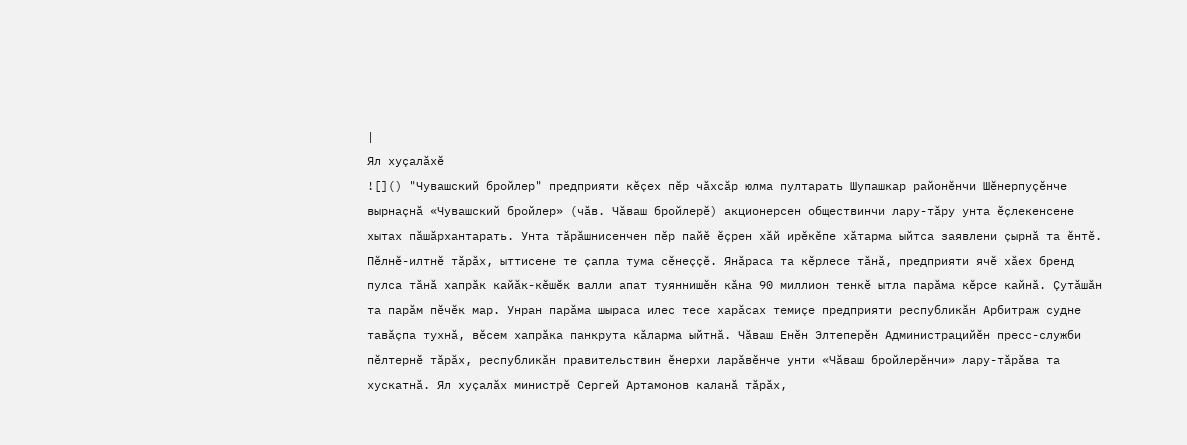|
Ял хуҫалӑхӗ
![]() "Чувашский бройлер" предприяти кӗҫех пӗр чӑхсӑр юлма пултарать Шупашкар районӗнчи Шӗнерпуҫӗнче вырнаҫнӑ «Чувашский бройлер» (чӑв. Чӑваш бройлерӗ) акционерсен обществинчи лару-тӑру унта ӗҫлекенсене хытах пӑшӑрхантарать. Унта тӑрӑшнисенчен пӗр пайӗ ӗҫрен хӑй ирӗкӗпе хӑтарма ыйтса заявлени ҫырнӑ та ӗнтӗ. Пӗлнӗ-илтнӗ тӑрӑх, ыттисене те ҫапла тума сӗнеҫҫӗ. Янӑраса та кӗрлесе тӑнӑ, предприяти ячӗ хӑех бренд пулса тӑнӑ хапрӑк кайӑк-кӗшӗк валли апат туяннишӗн кӑна 90 миллион тенкӗ ытла парӑма кӗрсе кайнӑ. Ҫутӑшӑн та парӑм пӗчӗк мар. Унран парӑма шыраса илес тесе харӑсах темиҫе предприяти республикӑн Арбитраж судне тавӑҫпа тухнӑ, вӗсем хапрӑка панкрута кӑларма ыйтнӑ. Чӑваш Енӗн Элтеперӗн Администрацийӗн пресс-служби пӗлтернӗ тӑрӑх, республикӑн правительствин ӗнерхи ларӑвӗнче унти «Чӑваш бройлерӗнчи» лару-тӑрӑва та хускатнӑ. Ял хуҫалӑх министрӗ Сергей Артамонов каланӑ тӑрӑх,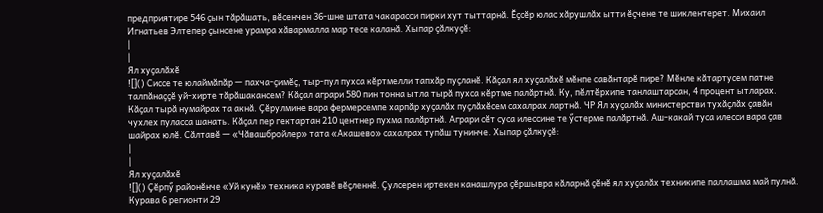предприятире 546 ҫын тӑрӑшать, вӗсенчен 36-шне штата чакарасси пирки хут тыттарнӑ. Ӗҫсӗр юлас хӑрушлӑх ытти ӗҫчене те шиклентерет. Михаил Игнатьев Элтепер ҫынсене урамра хӑвармалла мар тесе каланӑ. Хыпар ҫӑлкуҫӗ:
|
|
Ял хуҫалӑхӗ
![]() Сиссе те юлаймӑпӑр — пахча-ҫимӗҫ, тыр-пул пухса кӗртмелли тапхӑр пуҫланӗ. Кӑҫал ял хуҫалӑхӗ мӗнпе савӑнтарӗ пире? Мӗнле кӑтартусем патне талпӑнаҫҫӗ уй-хирте тӑрӑшакансем? Кӑҫал аграри 580 пин тонна ытла тырӑ пухса кӗртме палӑртнӑ. Ку, пӗлтӗрхипе танлаштарсан, 4 процент ытларах. Кӑҫал тырӑ нумайрах та акнӑ. Ҫӗрулмине вара фермерсемпе харпӑр хуҫалӑх пуҫлӑхӗсем сахалрах лартнӑ. ЧР Ял хуҫалӑх министерстви тухӑҫлӑх ҫавӑн чухлех пуласса шанать. Кӑҫал пер гектартан 210 центнер пухма палӑртнӑ. Аграри сӗт суса илессине те ӳстерме палӑртнӑ. Аш-какай туса илесси вара ҫав шайрах юлӗ. Сӑлтавӗ — «Чӑвашбройлер» тата «Акашево» сахалрах тупӑш тунинче. Хыпар ҫӑлкуҫӗ:
|
|
Ял хуҫалӑхӗ
![]() Ҫӗрпӳ районӗнче «Уй кунӗ» техника куравӗ вӗҫленнӗ. Ҫулсерен иртекен канашлура ҫӗршывра кӑларнӑ ҫӗнӗ ял хуҫалӑх техникипе паллашма май пулнӑ. Курава 6 регионти 29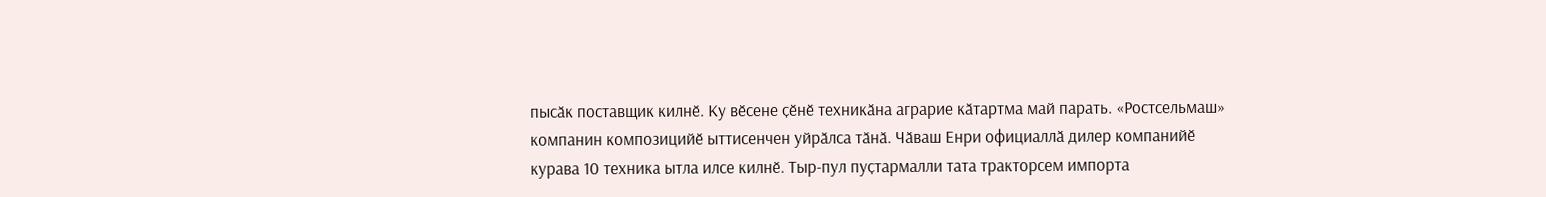пысӑк поставщик килнӗ. Ку вӗсене ҫӗнӗ техникӑна аграрие кӑтартма май парать. «Ростсельмаш» компанин композицийӗ ыттисенчен уйрӑлса тӑнӑ. Чӑваш Енри официаллӑ дилер компанийӗ курава 10 техника ытла илсе килнӗ. Тыр-пул пуҫтармалли тата тракторсем импорта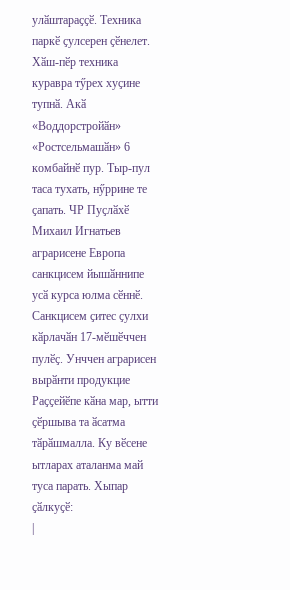улӑштараҫҫӗ. Техника паркӗ ҫулсерен ҫӗнелет. Хӑш-пӗр техника куравра тӳрех хуҫине тупнӑ. Акӑ «Воддорстройӑн» «Ростсельмашӑн» 6 комбайнӗ пур. Тыр-пул таса тухать, нӳррине те ҫапать. ЧР Пуҫлӑхӗ Михаил Игнатьев аграрисене Европа санкцисем йышӑннипе усӑ курса юлма сӗннӗ. Санкцисем ҫитес ҫулхи кӑрлачӑн 17-мӗшӗччен пулӗҫ. Унччен аграрисен вырӑнти продукцие Раҫҫейӗпе кӑна мар, ытти ҫӗршыва та ӑсатма тӑрӑшмалла. Ку вӗсене ытларах аталанма май туса парать. Хыпар ҫӑлкуҫӗ:
|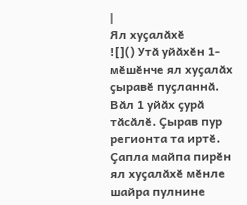|
Ял хуҫалӑхӗ
![]() Утӑ уйӑхӗн 1-мӗшӗнче ял хуҫалӑх ҫыравӗ пуҫланнӑ. Вӑл 1 уйӑх ҫурӑ тӑсӑлӗ. Ҫырав пур регионта та иртӗ. Ҫапла майпа пирӗн ял хуҫалӑхӗ мӗнле шайра пулнине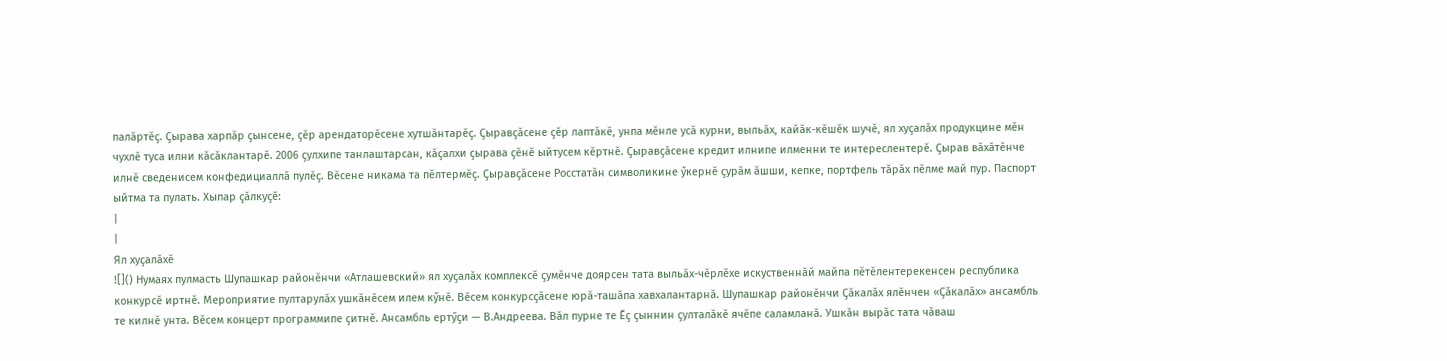палӑртӗҫ. Ҫырава харпӑр ҫынсене, ҫӗр арендаторӗсене хутшӑнтарӗҫ. Ҫыравҫӑсене ҫӗр лаптӑкӗ, унпа мӗнле усӑ курни, выльӑх, кайӑк-кӗшӗк шучӗ, ял хуҫалӑх продукцине мӗн чухлӗ туса илни кӑсӑклантарӗ. 2006 ҫулхипе танлаштарсан, кӑҫалхи ҫырава ҫӗнӗ ыйтусем кӗртнӗ. Ҫыравҫӑсене кредит илнипе илменни те интереслентерӗ. Ҫырав вӑхӑтӗнче илнӗ сведенисем конфедициаллӑ пулӗҫ. Вӗсене никама та пӗлтермӗҫ. Ҫыравҫӑсене Росстатӑн символикине ӳкернӗ ҫурӑм ӑшши, кепке, портфель тӑрӑх пӗлме май пур. Паспорт ыйтма та пулать. Хыпар ҫӑлкуҫӗ:
|
|
Ял хуҫалӑхӗ
![]() Нумаях пулмасть Шупашкар районӗнчи «Атлашевский» ял хуҫалӑх комплексӗ ҫумӗнче доярсен тата выльӑх-чӗрлӗхе искуственнӑй майпа пӗтӗлентерекенсен республика конкурсӗ иртнӗ. Мероприятие пултарулӑх ушкӑнӗсем илем кӳнӗ. Вӗсем конкурсҫӑсене юрӑ-ташӑпа хавхалантарнӑ. Шупашкар районӗнчи Ҫӑкалӑх ялӗнчен «Ҫӑкалӑх» ансамбль те килнӗ унта. Вӗсем концерт программипе ҫитнӗ. Ансамбль ертӳҫи — В.Андреева. Вӑл пурне те Ӗҫ ҫыннин ҫулталӑкӗ ячӗпе саламланӑ. Ушкӑн вырӑс тата чӑваш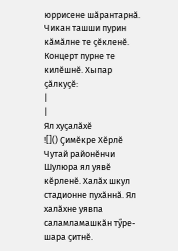юррисене шӑрантарнӑ. Чикан ташши пурин кӑмӑлне те ҫӗкленӗ. Концерт пурне те килӗшнӗ. Хыпар ҫӑлкуҫӗ:
|
|
Ял хуҫалӑхӗ
![]() Ҫимӗкре Хӗрлӗ Чутай районӗнчи Шулюра ял уявӗ кӗрленӗ. Халӑх шкул стадионне пухӑннӑ. Ял халӑхне уявпа саламламашкӑн тӳре-шара ҫитнӗ.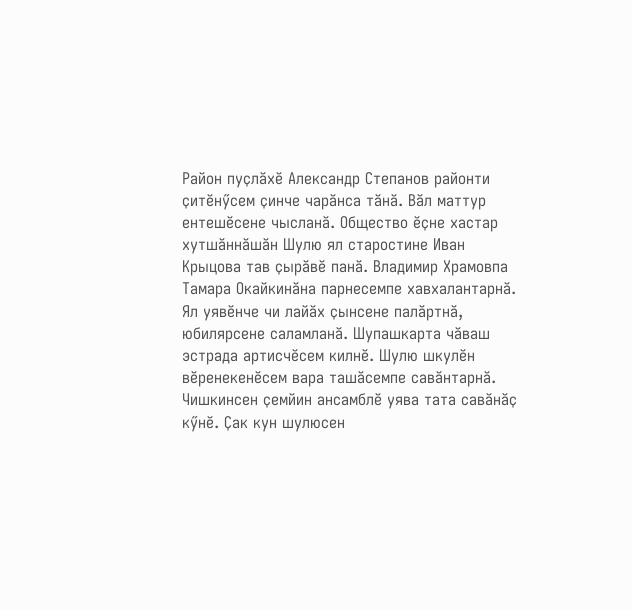Район пуҫлӑхӗ Александр Степанов районти ҫитӗнӳсем ҫинче чарӑнса тӑнӑ. Вӑл маттур ентешӗсене чысланӑ. Общество ӗҫне хастар хутшӑннӑшӑн Шулю ял старостине Иван Крыцова тав ҫырӑвӗ панӑ. Владимир Храмовпа Тамара Окайкинӑна парнесемпе хавхалантарнӑ. Ял уявӗнче чи лайӑх ҫынсене палӑртнӑ, юбилярсене саламланӑ. Шупашкарта чӑваш эстрада артисчӗсем килнӗ. Шулю шкулӗн вӗренекенӗсем вара ташӑсемпе савӑнтарнӑ. Чишкинсен ҫемйин ансамблӗ уява тата савӑнӑҫ кӳнӗ. Ҫак кун шулюсен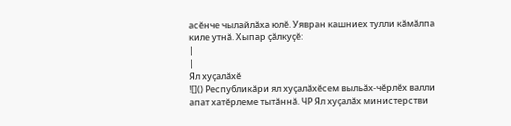асӗнче чылайлӑха юлӗ. Уявран кашниех тулли кӑмӑлпа киле утнӑ. Хыпар ҫӑлкуҫӗ:
|
|
Ял хуҫалӑхӗ
![]() Республикӑри ял хуҫалӑхӗсем выльӑх-чӗрлӗх валли апат хатӗрлеме тытӑннӑ. ЧР Ял хуҫалӑх министерстви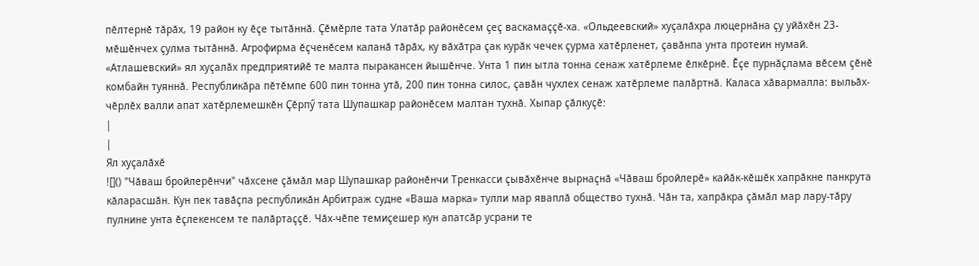пӗлтернӗ тӑрӑх, 19 район ку ӗҫе тытӑннӑ. Ҫӗмӗрле тата Улатӑр районӗсем ҫеҫ васкамаҫҫӗ-ха. «Ольдеевский» хуҫалӑхра люцернӑна ҫу уйӑхӗн 23-мӗшӗнчех ҫулма тытӑннӑ. Агрофирма ӗҫченӗсем каланӑ тӑрӑх, ку вӑхӑтра ҫак курӑк чечек ҫурма хатӗрленет, ҫавӑнпа унта протеин нумай. «Атлашевский» ял хуҫалӑх предприятийӗ те малта пыракансен йышӗнче. Унта 1 пин ытла тонна сенаж хатӗрлеме ӗлкӗрнӗ. Ӗҫе пурнӑҫлама вӗсем ҫӗнӗ комбайн туяннӑ. Республикӑра пӗтӗмпе 600 пин тонна утӑ, 200 пин тонна силос, ҫавӑн чухлех сенаж хатӗрлеме палӑртнӑ. Каласа хӑвармалла: выльӑх-чӗрлӗх валли апат хатӗрлемешкӗн Ҫӗрпӳ тата Шупашкар районӗсем малтан тухнӑ. Хыпар ҫӑлкуҫӗ:
|
|
Ял хуҫалӑхӗ
![]() "Чӑваш бройлерӗнчи" чӑхсене ҫӑмӑл мар Шупашкар районӗнчи Тренкасси ҫывӑхӗнче вырнаҫнӑ «Чӑваш бройлерӗ» кайӑк-кӗшӗк хапрӑкне панкрута кӑларасшӑн. Кун пек тавӑҫпа республикӑн Арбитраж судне «Ваша марка» тулли мар яваплӑ общество тухнӑ. Чӑн та, хапрӑкра ҫӑмӑл мар лару-тӑру пулнине унта ӗҫлекенсем те палӑртаҫҫӗ. Чӑх-чӗпе темиҫешер кун апатсӑр усрани те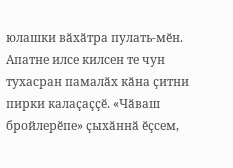юлашки вӑхӑтра пулать-мӗн. Апатне илсе килсен те чун тухасран памалӑх кӑна ҫитни пирки калаҫаҫҫӗ. «Чӑваш бройлерӗпе» ҫыхӑннӑ ӗҫсем,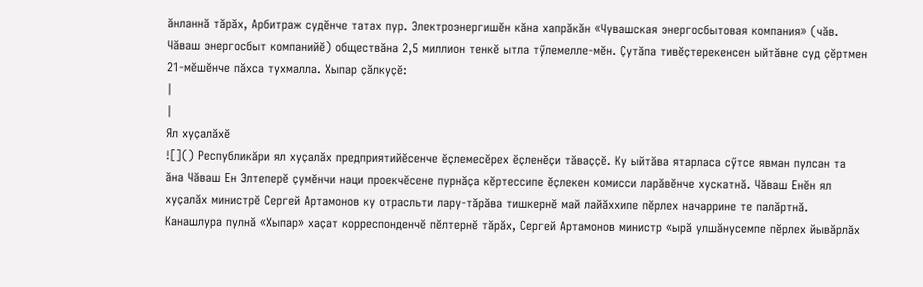ӑнланнӑ тӑрӑх, Арбитраж судӗнче татах пур. Электроэнергишӗн кӑна хапрӑкӑн «Чувашская энергосбытовая компания» (чӑв. Чӑваш энергосбыт компанийӗ) обществӑна 2,5 миллион тенкӗ ытла тӳлемелле-мӗн. Ҫутӑпа тивӗҫтерекенсен ыйтӑвне суд ҫӗртмен 21-мӗшӗнче пӑхса тухмалла. Хыпар ҫӑлкуҫӗ:
|
|
Ял хуҫалӑхӗ
![]() Республикӑри ял хуҫалӑх предприятийӗсенче ӗҫлемесӗрех ӗҫленӗҫи тӑваҫҫӗ. Ку ыйтӑва ятарласа сӳтсе явман пулсан та ӑна Чӑваш Ен Элтеперӗ ҫумӗнчи наци проекчӗсене пурнӑҫа кӗртессипе ӗҫлекен комисси ларӑвӗнче хускатнӑ. Чӑваш Енӗн ял хуҫалӑх министрӗ Сергей Артамонов ку отрасльти лару-тӑрӑва тишкернӗ май лайӑххипе пӗрлех начаррине те палӑртнӑ. Канашлура пулнӑ «Хыпар» хаҫат корреспонденчӗ пӗлтернӗ тӑрӑх, Сергей Артамонов министр «ырӑ улшӑнусемпе пӗрлех йывӑрлӑх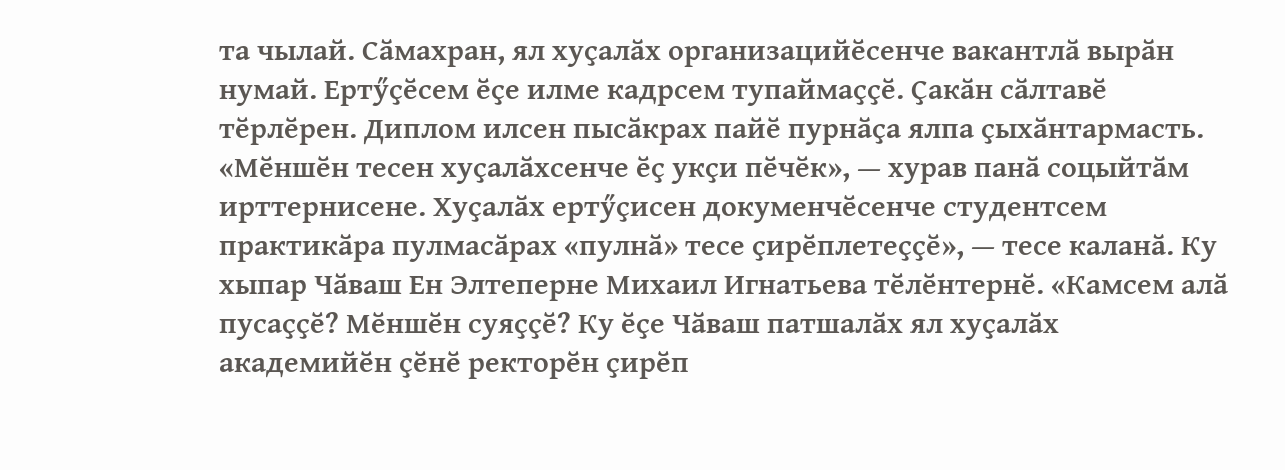та чылай. Сӑмахран, ял хуҫалӑх организацийӗсенче вакантлӑ вырӑн нумай. Ертӳҫӗсем ӗҫе илме кадрсем тупаймаҫҫӗ. Ҫакӑн сӑлтавӗ тӗрлӗрен. Диплом илсен пысӑкрах пайӗ пурнӑҫа ялпа ҫыхӑнтармасть. «Мӗншӗн тесен хуҫалӑхсенче ӗҫ укҫи пӗчӗк», — хурав панӑ соцыйтӑм ирттернисене. Хуҫалӑх ертӳҫисен докуменчӗсенче студентсем практикӑра пулмасӑрах «пулнӑ» тесе ҫирӗплетеҫҫӗ», — тесе каланӑ. Ку хыпар Чӑваш Ен Элтеперне Михаил Игнатьева тӗлӗнтернӗ. «Камсем алӑ пусаҫҫӗ? Мӗншӗн суяҫҫӗ? Ку ӗҫе Чӑваш патшалӑх ял хуҫалӑх академийӗн ҫӗнӗ ректорӗн ҫирӗп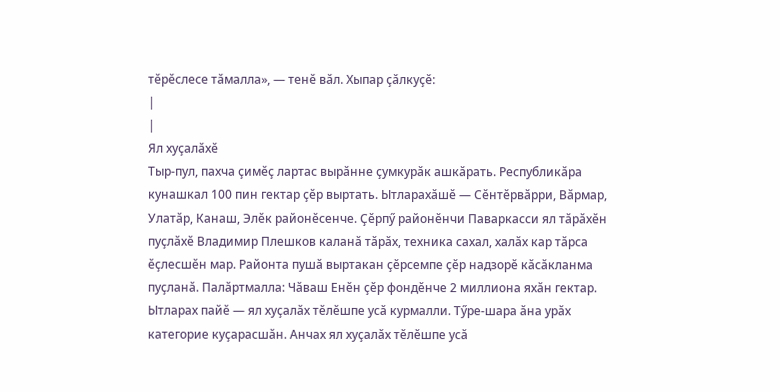тӗрӗслесе тӑмалла», — тенӗ вӑл. Хыпар ҫӑлкуҫӗ:
|
|
Ял хуҫалӑхӗ
Тыр-пул, пахча ҫимӗҫ лартас вырӑнне ҫумкурӑк ашкӑрать. Республикӑра кунашкал 100 пин гектар ҫӗр выртать. Ытларахӑшӗ — Сӗнтӗрвӑрри, Вӑрмар, Улатӑр, Канаш, Элӗк районӗсенче. Ҫӗрпӳ районӗнчи Паваркасси ял тӑрӑхӗн пуҫлӑхӗ Владимир Плешков каланӑ тӑрӑх, техника сахал, халӑх кар тӑрса ӗҫлесшӗн мар. Районта пушӑ выртакан ҫӗрсемпе ҫӗр надзорӗ кӑсӑкланма пуҫланӑ. Палӑртмалла: Чӑваш Енӗн ҫӗр фондӗнче 2 миллиона яхӑн гектар. Ытларах пайӗ — ял хуҫалӑх тӗлӗшпе усӑ курмалли. Тӳре-шара ӑна урӑх категорие куҫарасшӑн. Анчах ял хуҫалӑх тӗлӗшпе усӑ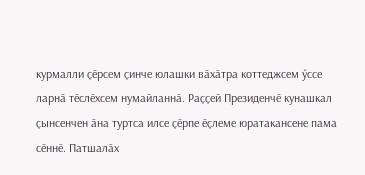курмалли ҫӗрсем ҫинче юлашки вӑхӑтра коттеджсем ӳссе ларнӑ тӗслӗхсем нумайланнӑ. Раҫҫей Президенчӗ кунашкал ҫынсенчен ӑна туртса илсе ҫӗрпе ӗҫлеме юратакансене пама сӗннӗ. Патшалӑх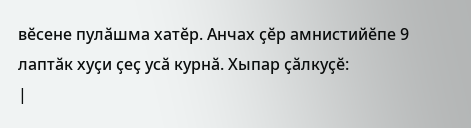вӗсене пулӑшма хатӗр. Анчах ҫӗр амнистийӗпе 9 лаптӑк хуҫи ҫеҫ усӑ курнӑ. Хыпар ҫӑлкуҫӗ:
|